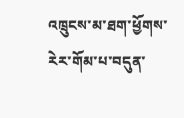འཁྲུངས་མ་ཐག་ཕྱོགས་རེཪ་གོམ་པ་བདུན་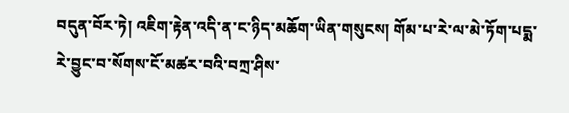བདུན་བོར་ཏེ། འཇིག་རྟེན་འདི་ན་ང་ཉིད་མཆོག་ཡིན་གསུངས། གོམ་པ་རེ་ལ་མེ་ཏོག་པདྨ་རེ་བྱུང་བ་སོགས་ངོ་མཚར་བའི་བཀྲ་ཤིས་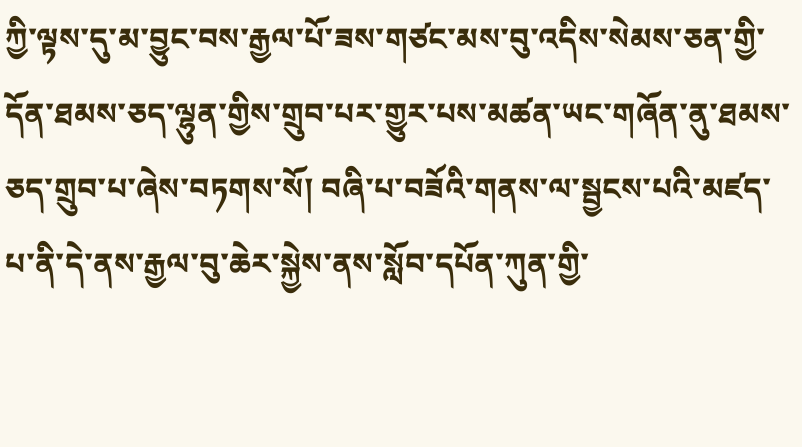ཀྱི་ལྟས་དུ་མ་བྱུང་བས་རྒྱལ་པོ་ཟས་གཙང་མས་བུ་འདིས་སེམས་ཅན་གྱི་དོན་ཐམས་ཅད་ལྷུན་གྱིས་གྲུབ་པར་གྱུར་པས་མཚན་ཡང་གཞོན་ནུ་ཐམས་ཅད་གྲུབ་པ་ཞེས་བཏགས་སོ། བཞི་པ་བཟོའི་གནས་ལ་སྦྱངས་པའི་མཛད་པ་ནི་དེ་ནས་རྒྱལ་བུ་ཆེར་སྐྱེས་ནས་སློབ་དཔོན་ཀུན་གྱི་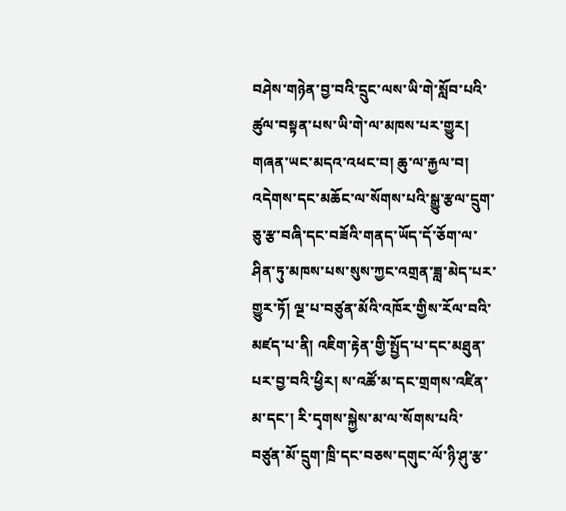བཤེས་གཉེན་བྱ་བའི་དྲུང་ལས་ཡི་གེ་སློབ་པའི་ཚུལ་བསྟན་པས་ཡི་གེ་ལ་མཁས་པར་གྱུར། གཞན་ཡང་མདའ་འཕང་བ། ཆུ་ལ་རྐྱལ་བ། འདེགས་དང་མཆོང་ལ་སོགས་པའི་སྒྱུ་རྩལ་དྲུག་ཅུ་རྩ་བཞི་དང་བཟོའི་གནད་ཡོད་དོ་ཅོག་ལ་ཤིན་ཏུ་མཁས་པས་སུས་ཀྱང་འགྲན་ཟླ་མེད་པར་གྱུར་ཏོ། ལྔ་པ་བཙུན་མོའི་འཁོར་གྱིས་རོལ་བའི་མཛད་པ་ནི། འཇིག་རྟེན་གྱི་སྤྱོད་པ་དང་མཐུན་པར་བྱ་བའི་ཕྱིར། ས་འཚོ་མ་དང་གྲགས་འཛིན་མ་དང་། རི་དྭགས་སྐྱེས་མ་ལ་སོགས་པའི་བཙུན་མོ་དྲུག་ཁྲི་དང་བཅས་དགུང་ལོ་ཉི་ཤུ་རྩ་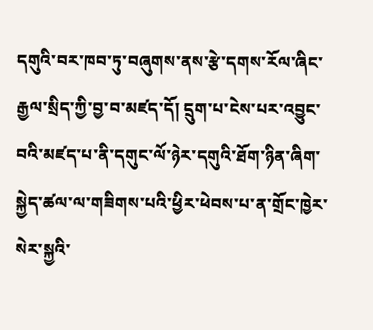དགུའི་བར་ཁབ་ཏུ་བཞུགས་ནས་རྩེ་དགས་རོལ་ཞིང་རྒྱལ་སྲིད་ཀྱི་བྱ་བ་མཛད་དོ། དྲུག་པ་ངེས་པར་འབྱུང་བའི་མཛད་པ་ནི་དགུང་ལོ་ཉེར་དགུའི་ཐོག་ཉིན་ཞིག་སྐྱེད་ཚལ་ལ་གཟིགས་པའི་ཕྱིར་ཕེབས་པ་ན་གྲོང་ཁྱེར་སེར་སྐྱའི་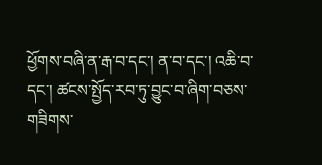ཕྱོགས་བཞི་ན་རྒ་བ་དང་། ན་བ་དང་། འཆི་བ་དང་། ཚངས་སྤྱོད་རབ་ཏུ་བྱུང་བ་ཞིག་བཅས་གཟིགས་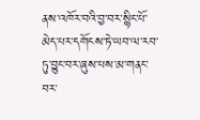ནས་འཁོར་བའི་བྱ་བར་སྙིང་པོ་མེད་པར་དགོངས་ཏེ་ཡབ་ལ་རབ་ཏུ་བྱུང་བར་ཞུས་པས་མ་གནང་བར་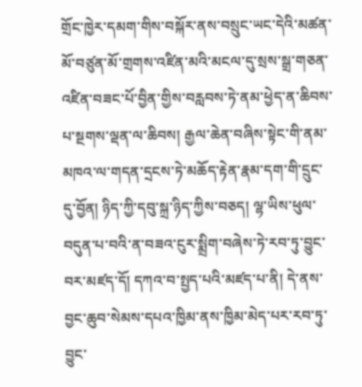གྲོང་ཁྱེར་དམག་གིས་བསྐོར་ནས་བསྲུང་ཡང་དེའི་མཚན་མོ་བཙུན་མོ་གྲགས་འཛིན་མའི་མངལ་དུ་སྲས་སྒྲ་གཅན་འཛིན་བཟང་པོ་བྱིན་གྱིས་བརླབས་ཏེ་ནམ་ཕྱེད་ན་ཆིབས་པ་སྔགས་ལྡན་ལ་ཆིབས། རྒྱལ་ཆེན་བཞིས་སྟེང་གི་ནམ་མཁའ་ལ་གདན་དྲངས་ཏེ་མཆོད་རྟེན་རྣམ་དག་གི་དྲུང་དུ་བྱོན། ཉིད་ཀྱི་དབུ་སྐྲ་ཉིད་ཀྱིས་བཅད། ལྷ་ཡིས་ཕུལ་བདུན་པ་བའི་ན་བཟའ་ངུཪ་སྨྲིག་བཞེས་ཏེ་རབ་ཏུ་བྱུང་བར་མཛད་དོ། དཀའ་བ་སྤྱད་པའི་མཛད་པ་ནི། དེ་ནས་བྱང་ཆུབ་སེམས་དཔའ་ཁྱིམ་ནས་ཁྱིམ་མེད་པར་རབ་ཏུ་བྱུང་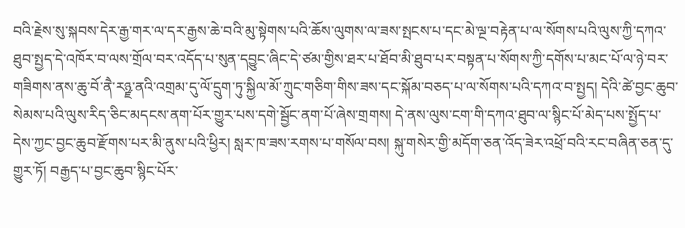བའི་རྗེས་སུ་སྐབས་དེར་རྒྱ་གར་ལ་དར་རྒྱས་ཆེ་བའི་མུ་སྟེགས་པའི་ཆོས་ལུགས་ལ་ཟས་སྤངས་པ་དང་མེ་ལྔ་བརྟེན་པ་ལ་སོགས་པའི་ལུས་ཀྱི་དཀའ་ཐུབ་སྤྱད་དེ་འཁོར་བ་ལས་གྲོལ་བར་འདོད་པ་སུན་དབྱུང་ཞིང་དེ་ཙམ་གྱིས་ཐར་པ་ཐོབ་མི་ཐུབ་པར་བསྟན་པ་སོགས་ཀྱི་དགོས་པ་མང་པོ་ལ་ཉེ་བར་གཟིགས་ནས་ཆུ་བོ་ནཻ་རཉྫ་ནའི་འགྲམ་དུ་ལོ་དྲུག་ཏུ་སྐྱིལ་མོ་ཀྲུང་གཅིག་གིས་ཟས་དང་སྐོམ་བཅད་པ་ལ་སོགས་པའི་དཀའ་བ་སྤྱད། དེའི་ཚེ་བྱང་ཆུབ་སེམས་པའི་ལུས་རིད་ཅིང་མདངས་ནག་པོར་གྱུར་པས་དགེ་སྦྱོང་ནག་པོ་ཞེས་གྲགས། དེ་ནས་ལུས་ངག་གི་དཀའ་ཐུབ་ལ་སྙིང་པོ་མེད་པས་སྤྱོད་པ་དེས་ཀྱང་བྱང་ཆུབ་རྫོགས་པར་མི་ནུས་པའི་ཕྱིར། སླར་ཁ་ཟས་རགས་པ་གསོལ་བས། སྐུ་གསེར་གྱི་མདོག་ཅན་འོད་ཟེར་འཕྲོ་བའི་རང་བཞིན་ཅན་དུ་གྱུར་ཏོ། བརྒྱད་པ་བྱང་ཆུབ་སྙིང་པོཪ་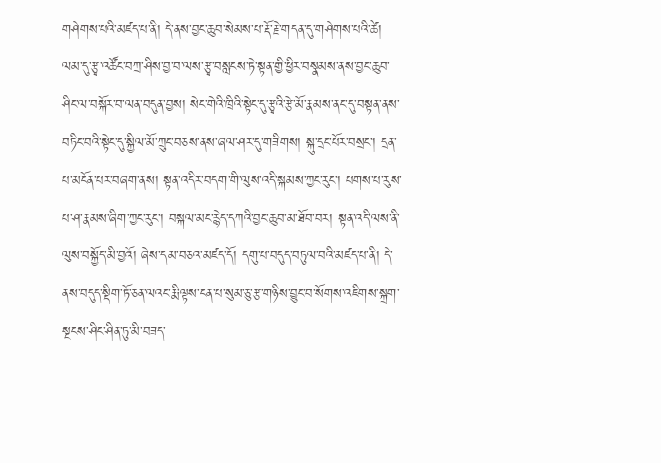གཤེགས་པའི་མཛད་པ་ནི། དེ་ནས་བྱང་ཆུབ་སེམས་པ་རྡོ་རྗེ་གདན་དུ་གཤེགས་པའི་ཚེ། ལམ་དུ་རྩྭ་འཚོང་བཀྲ་ཤིས་བྱ་བ་ལས་རྩྭ་བསླངས་ཏེ་སྟན་གྱི་ཕྱིར་བསྣམས་ནས་བྱང་ཆུབ་ཤིང་ལ་བསྐོར་བ་ལན་བདུན་བྱས། སེང་གེའི་ཁྲིའི་སྟེང་དུ་རྩྭའི་རྩེ་མོ་རྣམས་ནང་དུ་བསྟན་ནས་བཏིང་བའི་སྟེང་དུ་སྐྱིལ་མོ་ཀྲུང་བཅས་ནས་ཞལ་ཤར་དུ་གཟིགས། སྐུ་དྲང་པོར་བསྲང་། དྲན་པ་མངོན་པར་བཞག་ནས། སྟན་འདིར་བདག་གི་ལུས་འདི་སྐམས་ཀྱང་རུང་། པགས་པ་རུས་པ་ཤ་རྣམས་ཞིག་ཀྱང་རུང་། བསྐལ་མང་རྙེད་དཀའི་བྱང་ཆུབ་མ་ཐོབ་བར། སྟན་འདི་ལས་ནི་ལུས་བསྐྱོད་མི་བྱའོ། ཞེས་དམ་བཅའ་མཛད་དོ། དགུ་པ་བདུད་བཏུལ་བའི་མཛད་པ་ནི། དེ་ནས་བདུད་སྡིག་ཏོ་ཅན་ལའང་རྨི་ལྟས་ངན་པ་སུམ་ཅུ་རྩ་གཉིས་བྱུང་བ་སོགས་འཇིགས་སྐྲག་སྔངས་ཤིང་ཤིན་ཏུ་མི་བཟད་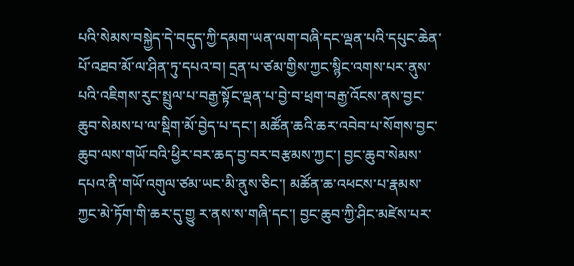པའི་སེམས་བསྐྱེད་དེ་བདུད་ཀྱི་དམག་ཡན་ལག་བཞི་དང་ལྡན་པའི་དཔུང་ཆེན་པོ་འཐབ་མོ་ལ་ཤིན་ཏུ་དཔའ་བ། དྲན་པ་ཙམ་གྱིས་ཀྱང་སྙིང་འགས་པར་ནུས་པའི་འཇིགས་རུང་སྤྲུལ་པ་བརྒྱ་སྟོང་ལྡན་པ་བྱེ་བ་ཕྲག་བརྒྱ་འོངས་ནས་བྱང་ཆུབ་སེམས་པ་ལ་སྡིག་མོ་བྱེད་པ་དང་། མཚོན་ཆའི་ཆར་འབེབ་པ་སོགས་བྱང་ཆུབ་ལས་གཡོ་བའི་ཕྱིར་བར་ཆད་བྱ་བར་བརྩམས་ཀྱང་། བྱང་ཆུབ་སེམས་དཔའ་ནི་གཡོ་འགུལ་ཙམ་ཡང་མི་ནུས་ཅིང་། མཚོན་ཆ་འཕངས་པ་རྣམས་ཀྱང་མེ་ཏོག་གི་ཆར་དུ་གྱུ ར་ནས་ས་གཞི་དང་། བྱང་ཆུབ་ཀྱི་ཤིང་མཛེས་པར་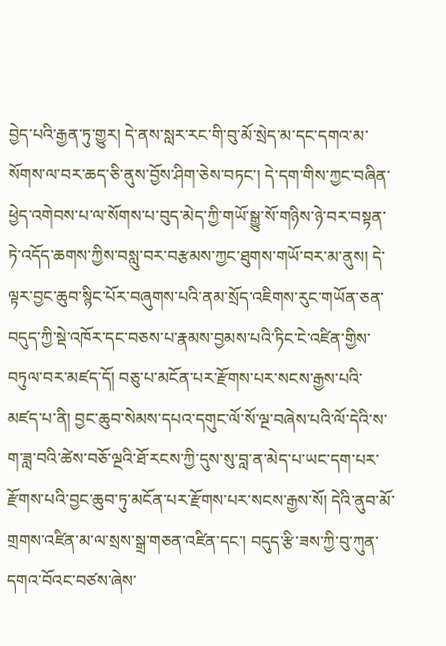བྱེད་པའི་རྒྱན་ཏུ་གྱུར། དེ་ནས་སླར་རང་གི་བུ་མོ་སྲེད་མ་དང་དགའ་མ་སོགས་ལ་བར་ཆད་ཅི་ནུས་བྱོས་ཤིག་ཅེས་བཏང་། དེ་དག་གིས་ཀྱང་བཞིན་ཕྱེད་འགེབས་པ་ལ་སོགས་པ་བུད་མེད་ཀྱི་གཡོ་སྒྱུ་སོ་གཉིས་ཉེ་བར་བསྟན་ཏེ་འདོད་ཆགས་ཀྱིས་བསླུ་བར་བརྩམས་ཀྱང་ཐུགས་གཡོ་བར་མ་ནུས། དེ་ལྟར་བྱང་ཆུབ་སྙིང་པོར་བཞུགས་པའི་ནམ་སྲོད་འཇིགས་རུང་གཡོན་ཅན་བདུད་ཀྱི་སྡེ་འཁོར་དང་བཅས་པ་རྣམས་བྱམས་པའི་ཏིང་ངེ་འཛིན་གྱིས་བཏུལ་བར་མཛད་དོ། བཅུ་པ་མངོན་པར་རྫོགས་པར་སངས་རྒྱས་པའི་མཛད་པ་ནི། བྱང་ཆུབ་སེམས་དཔའ་དགུང་ལོ་སོ་ལྔ་བཞེས་པའི་ལོ་དེའི་ས་ག་ཟླ་བའི་ཚེས་བཅོ་ལྔའི་ཐོ་རངས་ཀྱི་དུས་སུ་བླ་ན་མེད་པ་ཡང་དག་པར་རྫོགས་པའི་བྱང་ཆུབ་ཏུ་མངོན་པར་རྫོགས་པར་སངས་རྒྱས་སོ། དེའི་ནུབ་མོ་གྲགས་འཛིན་མ་ལ་སྲས་སྒྲ་གཅན་འཛིན་དང་། བདུད་རྩི་ཟས་ཀྱི་བུ་ཀུན་དགའ་བོའང་བཙས་ཞེས་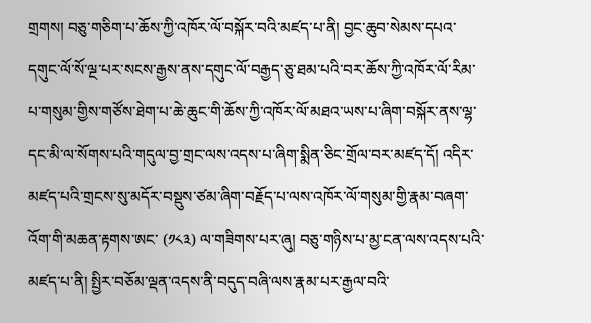གྲགས། བཅུ་གཅིག་པ་ཆོས་ཀྱི་འཁོར་ལོ་བསྐོར་བའི་མཛད་པ་ནི། བྱང་ཆུབ་སེམས་དཔའ་དགུང་ལོ་སོ་ལྔ་པཪ་སངས་རྒྱས་ནས་དགུང་ལོ་བརྒྱད་ཅུ་ཐམ་པའི་བར་ཆོས་ཀྱི་འཁོར་ལོ་རིམ་པ་གསུམ་གྱིས་གཙོས་ཐེག་པ་ཆེ་ཆུང་གི་ཆོས་ཀྱི་འཁོར་ལོ་མཐའ་ཡས་པ་ཞིག་བསྐོར་ནས་ལྷ་དང་མི་ལ་སོགས་པའི་གདུལ་བྱ་གྲང་ལས་འདས་པ་ཞིག་སྨིན་ཅིང་གྲོལ་བར་མཛད་དོ། འདིར་མཛད་པའི་གྲངས་སུ་མདོར་བསྡུས་ཙམ་ཞིག་བརྗོད་པ་ལས་འཁོར་ལོ་གསུམ་གྱི་རྣམ་བཞག་འོག་གི་མཆན་རྟགས་ཨང་ (༡༨༣) ལ་གཟིགས་པར་ཞུ། བཅུ་གཉིས་པ་མྱ་ངན་ལས་འདས་པའི་མཛད་པ་ནི། སྤྱིར་བཅོམ་ལྡན་འདས་ནི་བདུད་བཞི་ལས་རྣམ་པར་རྒྱལ་བའི་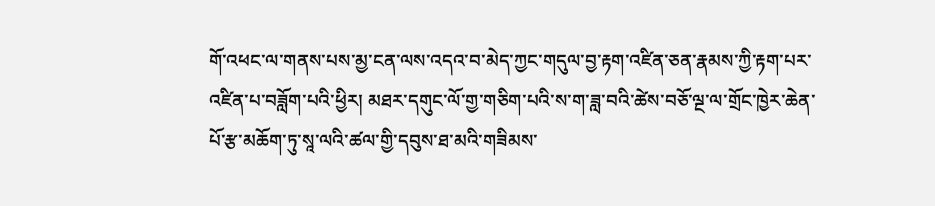གོ་འཕང་ལ་གནས་པས་མྱ་ངན་ལས་འདའ་བ་མེད་ཀྱང་གདུལ་བྱ་རྟག་འཛིན་ཅན་རྣམས་ཀྱི་རྟག་པར་འཛིན་པ་བཟློག་པའི་ཕྱིར། མཐར་དགུང་ལོ་གྱ་གཅིག་པའི་ས་ག་ཟླ་བའི་ཚེས་བཅོ་ལྔ་ལ་གྲོང་ཁྱེར་ཆེན་པོ་རྩ་མཆོག་ཏུ་སཱ་ལའི་ཚལ་གྱི་དབུས་ཐ་མའི་གཟིམས་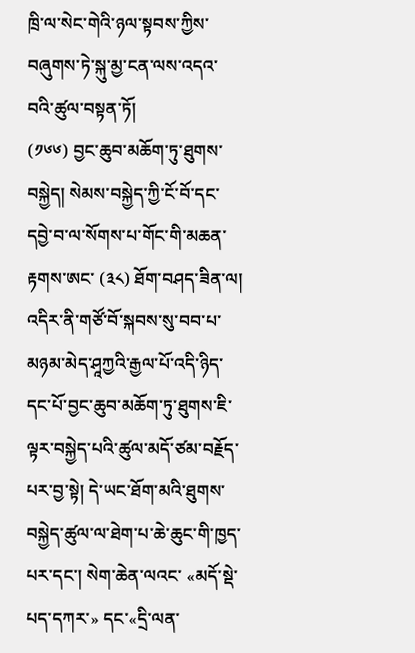ཁྲི་ལ་སེང་གེའི་ཉལ་སྟབས་ཀྱིས་བཞུགས་ཏེ་སྐུ་མྱ་ངན་ལས་འདའ་བའི་ཚུལ་བསྟན་ཏོ།
(༡༦༦) བྱང་ཆུབ་མཆོག་ཏུ་ཐུགས་བསྐྱེད། སེམས་བསྐྱེད་ཀྱི་ངོ་བོ་དང་དབྱེ་བ་ལ་སོགས་པ་གོང་གི་མཆན་རྟགས་ཨང་ (༣༨) ཐོག་བཤད་ཟིན་ལ། འདིར་ནི་གཙོ་བོ་སྐབས་སུ་བབ་པ་མཉམ་མེད་ཤཱཀྱའི་རྒྱལ་པོ་འདི་ཉིད་དང་པོ་བྱང་ཆུབ་མཆོག་ཏུ་ཐུགས་ཇི་ལྟར་བསྐྱེད་པའི་ཚུལ་མདོ་ཙམ་བརྗོད་པར་བྱ་སྟེ། དེ་ཡང་ཐོག་མའི་ཐུགས་བསྐྱེད་ཚུལ་ལ་ཐེག་པ་ཆེ་ཆུང་གི་ཁྱད་པར་དང་། སེག་ཆེན་ལའང་ «མདོ་སྡེ་པད་དཀཪ་» དང་«དྲི་ལན་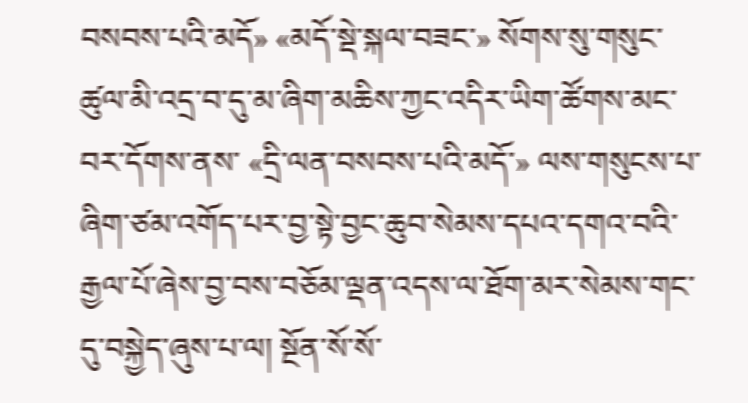བསབས་པའི་མདོ» «མདོ་སྡེ་སྐལ་བཟང་» སོགས་སུ་གསུང་ཚུལ་མི་འདྲ་བ་དུ་མ་ཞིག་མཆིས་ཀྱང་འདིཪ་ཡིག་ཚོགས་མང་བར་དོགས་ནས་ «དྲི་ལན་བསབས་པའི་མདོ་» ལས་གསུངས་པ་ཞིག་ཙམ་འགོད་པར་བྱ་སྟེ་བྱང་ཆུབ་སེམས་དཔའ་དགའ་བའི་རྒྱལ་པོ་ཞེས་བྱ་བས་བཅོམ་ལྡན་འདས་ལ་ཐོག་མར་སེམས་གང་དུ་བསྐྱེད་ཞུས་པ་ལ། སྔོན་སོ་སོ་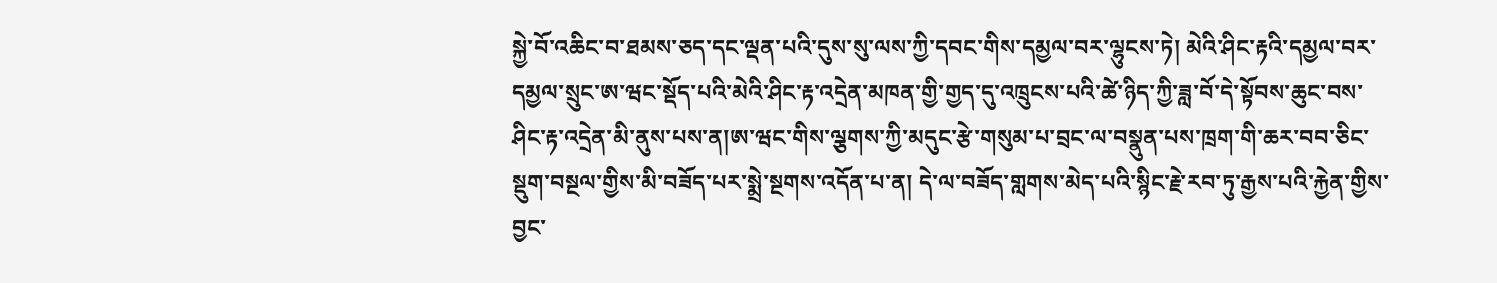སྐྱེ་བོ་འཆིང་བ་ཐམས་ཅད་དང་ལྡན་པའི་དུས་སུ་ལས་ཀྱི་དབང་གིས་དམྱལ་བར་ལྷུངས་ཏེ། མེའི་ཤིང་རྟའི་དམྱལ་བར་དམྱལ་སྲུང་ཨ་ཝང་སྡོད་པའི་མེའི་ཤིང་རྟ་འདྲེན་མཁན་གྱི་གྱད་དུ་འཁྲུངས་པའི་ཚེ་ཉིད་ཀྱི་ཟླ་བོ་དེ་སྟོབས་ཆུང་བས་ཤིང་རྟ་འདྲེན་མི་ནུས་པས་ན།ཨ་ཝང་གིས་ལྕགས་ཀྱི་མདུང་རྩེ་གསུམ་པ་བྲང་ལ་བསྣུན་པས་ཁྲག་གི་ཆར་བབ་ཅིང་སྡུག་བསྔལ་གྱིས་མི་བཟོད་པར་སྨྲེ་སྔགས་འདོན་པ་ན། དེ་ལ་བཟོད་གླགས་མེད་པའི་སྙིང་རྗེ་རབ་ཏུ་རྒྱས་པའི་རྐྱེན་གྱིས་བྱང་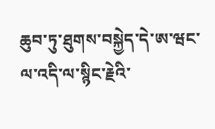ཆུབ་ཏུ་ཐུགས་བསྐྱེད་དེ་ཨ་ཝང་ལ་འདི་ལ་སྙིང་རྗེའི་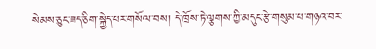སེམས་ཅུང་ཟད་ཅིག་སྐྱེད་པར་གསོལ་བས། དེ་ཁྲོས་ཏེ་ལྕགས་ཀྱི་མདུང་རྩེ་གསུམ་པ་གཉའ་བར་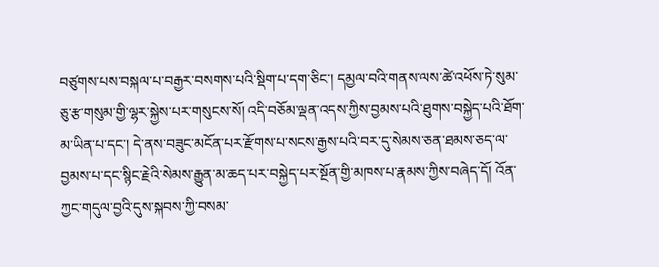བཙུགས་པས་བསྐལ་པ་བརྒྱཪ་བསགས་པའི་སྡིག་པ་དག་ཅིང་། དམྱལ་བའི་གནས་ལས་ཚེ་འཕོས་ཏེ་སུམ་ཅུ་རྩ་གསུམ་གྱི་ལྷར་སྐྱེས་པར་གསུངས་སོ། འདི་བཅོམ་ལྡན་འདས་ཀྱིས་བྱམས་པའི་ཐུགས་བསྐྱེད་པའི་ཐོག་མ་ཡིན་པ་དང་། དེ་ནས་བཟུང་མངོན་པར་རྫོགས་པ་སངས་རྒྱས་པའི་བར་དུ་སེམས་ཅན་ཐམས་ཅད་ལ་བྱམས་པ་དང་སྙིང་རྗེའི་སེམས་རྒྱུན་མ་ཆད་པར་བསྐྱེད་པར་སྔོན་གྱི་མཁས་པ་རྣམས་ཀྱིས་བཞེད་དོ། འོན་ཀྱང་གདུལ་བྱའི་དུས་སྐབས་ཀྱི་བསམ་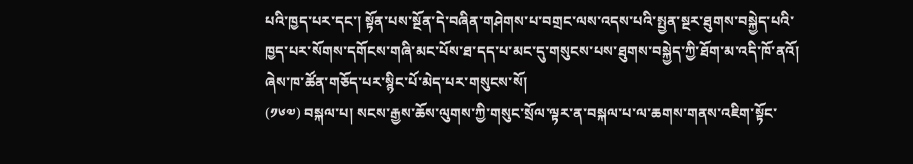པའི་ཁྱད་པར་དང་། སྟོན་པས་སྔོན་དེ་བཞིན་གཤེགས་པ་བགྲང་ལས་འདས་པའི་སྤྱན་སྔཪ་ཐུགས་བསྐྱེད་པའི་ཁྱད་པཪ་སོགས་དགོངས་གཞི་མང་པོས་ཐ་དད་པ་མང་དུ་གསུངས་པས་ཐུགས་བསྐྱེད་ཀྱི་ཐོག་མ་འདི་ཁོ་ནའོ། ཞེས་ཁ་ཚོན་གཅོད་པར་སྙིང་པོ་མེད་པར་གསུངས་སོ།
(༡༦༧) བསྐལ་པ། སངས་རྒྱས་ཆོས་ལུགས་ཀྱི་གསུང་སྲོལ་ལྟར་ན་བསྐལ་པ་ལ་ཆགས་གནས་འཇིག་སྟོང་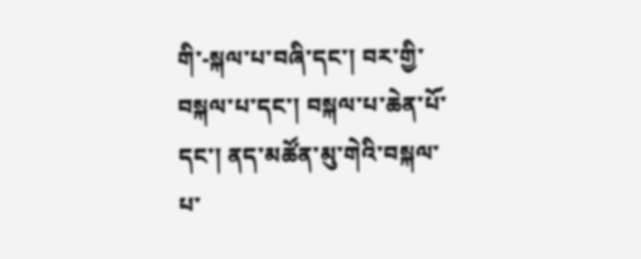གི་-སྐལ་པ་བཞི་དང་། བར་གྱི་བསྐལ་པ་དང་། བསྐལ་པ་ཆེན་པོ་དང་། ནད་མཚོན་མུ་གེའི་བསྐལ་པ་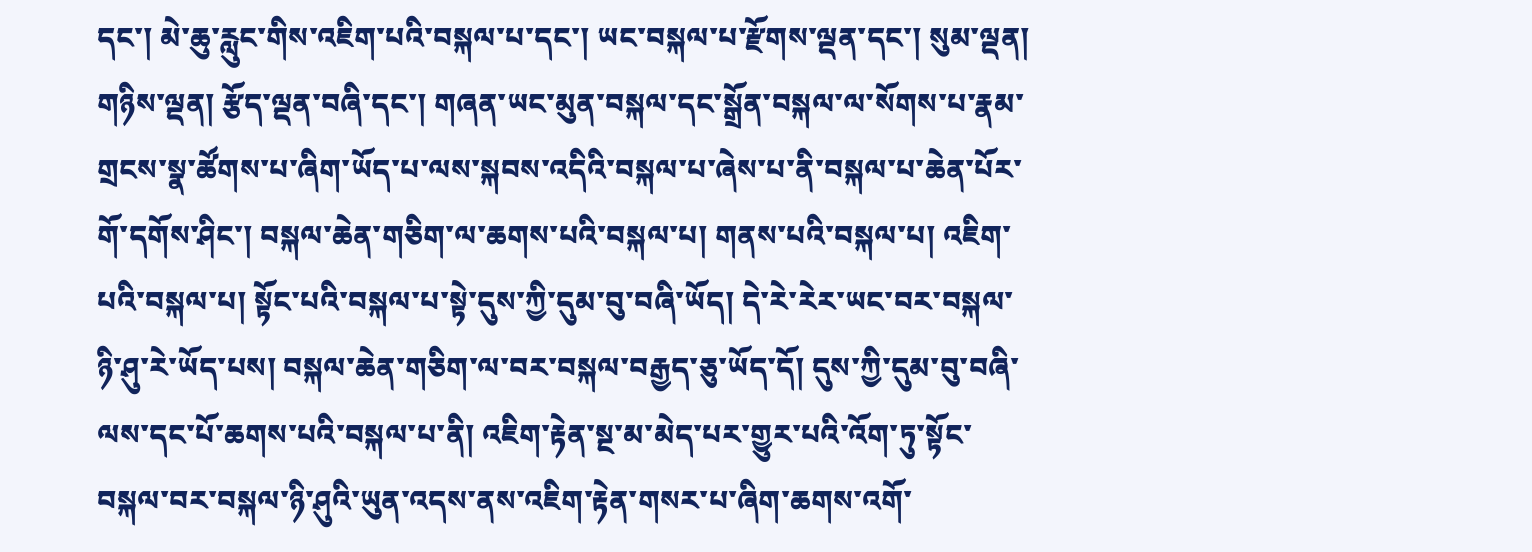དང་། མེ་ཆུ་རླུང་གིས་འཇིག་པའི་བསྐལ་པ་དང་། ཡང་བསྐལ་པ་རྫོགས་ལྡན་དང་། སུམ་ལྡན། གཉིས་ལྡན། རྩོད་ལྡན་བཞི་དང་། གཞན་ཡང་མུན་བསྐལ་དང་སྒྲོན་བསྐལ་ལ་སོགས་པ་རྣམ་གྲངས་སྣ་ཚོགས་པ་ཞིག་ཡོད་པ་ལས་སྐབས་འདིའི་བསྐལ་པ་ཞེས་པ་ནི་བསྐལ་པ་ཆེན་པོར་གོ་དགོས་ཤིང་། བསྐལ་ཆེན་གཅིག་ལ་ཆགས་པའི་བསྐལ་པ། གནས་པའི་བསྐལ་པ། འཇིག་པའི་བསྐལ་པ། སྟོང་པའི་བསྐལ་པ་སྟེ་དུས་ཀྱི་དུམ་བུ་བཞི་ཡོད། དེ་རེ་རེར་ཡང་བར་བསྐལ་ཉི་ཤུ་རེ་ཡོད་པས། བསྐལ་ཆེན་གཅིག་ལ་བར་བསྐལ་བརྒྱད་ཅུ་ཡོད་དོ། དུས་ཀྱི་དུམ་བུ་བཞི་ལས་དང་པོ་ཆགས་པའི་བསྐལ་པ་ནི། འཇིག་རྟེན་སྔ་མ་མེད་པར་གྱུར་པའི་འོག་ཏུ་སྟོང་བསྐལ་བར་བསྐལ་ཉི་ཤུའི་ཡུན་འདས་ནས་འཇིག་རྟེན་གསར་པ་ཞིག་ཆགས་འགོ་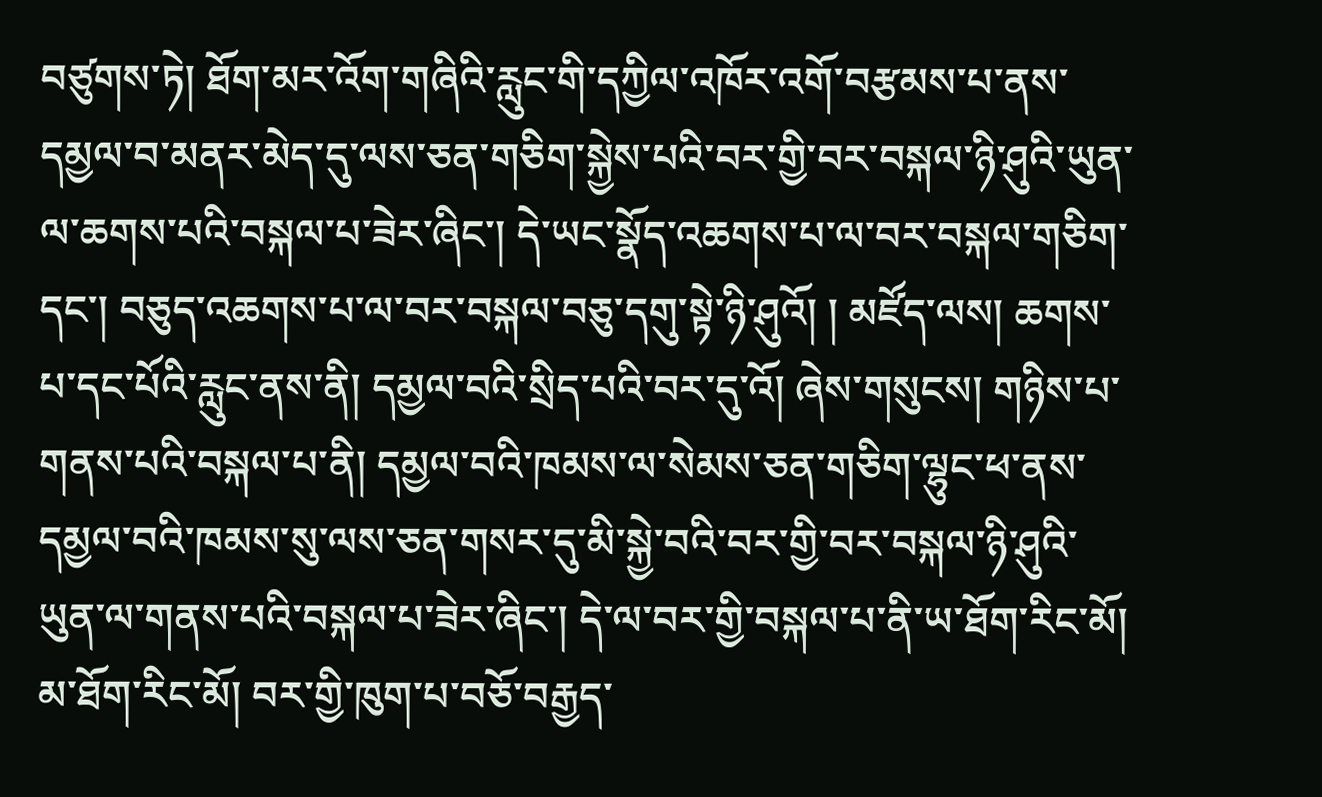བཙུགས་ཏེ། ཐོག་མར་འོག་གཞིའི་རླུང་གི་དཀྱིལ་འཁོར་འགོ་བརྩམས་པ་ནས་དམྱལ་བ་མནར་མེད་དུ་ལས་ཅན་གཅིག་སྐྱེས་པའི་བར་གྱི་བར་བསྐལ་ཉི་ཤུའི་ཡུན་ལ་ཆགས་པའི་བསྐལ་པ་ཟེར་ཞིང་། དེ་ཡང་སྣོད་འཆགས་པ་ལ་བར་བསྐལ་གཅིག་དང་། བཅུད་འཆགས་པ་ལ་བར་བསྐལ་བཅུ་དགུ་སྟེ་ཉི་ཤུའོ། ། མཛོད་ལས། ཆགས་པ་དང་པོའི་རླུང་ནས་ནི། དམྱལ་བའི་སྲིད་པའི་བར་དུ་འོ། ཞེས་གསུངས། གཉིས་པ་གནས་པའི་བསྐལ་པ་ནི། དམྱལ་བའི་ཁམས་ལ་སེམས་ཅན་གཅིག་ལྷུང་ཕ་ནས་དམྱལ་བའི་ཁམས་སུ་ལས་ཅན་གསར་དུ་མི་སྐྱེ་བའི་བར་གྱི་བར་བསྐལ་ཉི་ཤུའི་ཡུན་ལ་གནས་པའི་བསྐལ་པ་ཟེར་ཞིང་། དེ་ལ་བར་གྱི་བསྐལ་པ་ནི་ཡ་ཐོག་རིང་མོ། མ་ཐོག་རིང་མོ། བར་གྱི་ཁུག་པ་བཅོ་བརྒྱད་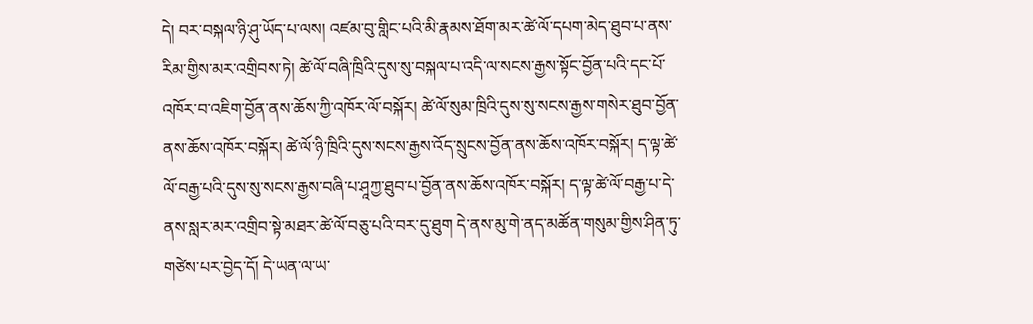དེ། བར་བསྐལ་ཉི་ཤུ་ཡོད་པ་ལས། འཛམ་བུ་གླིང་པའི་མི་རྣམས་ཐོག་མར་ཚེ་ལོ་དཔག་མེད་ཐུབ་པ་ནས་རིམ་གྱིས་མར་འགྲིབས་ཏེ། ཚེ་ལོ་བཞི་ཁྲིའི་དུས་སུ་བསྐལ་པ་འདི་ལ་སངས་རྒྱས་སྟོང་བྱོན་པའི་དང་པོ་འཁོར་བ་འཇིག་བྱོན་ནས་ཆོས་ཀྱི་འཁོར་ལོ་བསྐོར། ཚེ་ལོ་སུམ་ཁྲིའི་དུས་སུ་སངས་རྒྱས་གསེར་ཐུབ་བྱོན་ནས་ཆོས་འཁོར་བསྐོར། ཚེ་ལོ་ཉི་ཁྲིའི་དུས་སངས་རྒྱས་འོད་སྲུངས་བྱོན་ནས་ཆོས་འཁོར་བསྐོར། ད་ལྟ་ཚེ་ལོ་བརྒྱ་པའི་དུས་སུ་སངས་རྒྱས་བཞི་པ་ཤཱཀྱ་ཐུབ་པ་བྱོན་ནས་ཆོས་འཁོར་བསྐོར། ད་ལྟ་ཚེ་ལོ་བརྒྱ་པ་དེ་ནས་སླར་མར་འགྲིབ་སྟེ་མཐར་ཚེ་ལོ་བཅུ་པའི་བར་དུ་ཐུག དེ་ནས་མུ་གེ་ནད་མཚོན་གསུམ་གྱིས་ཤིན་ཏུ་གཙེས་པར་བྱེད་དོ། དེ་ཡན་ལ་ཡ་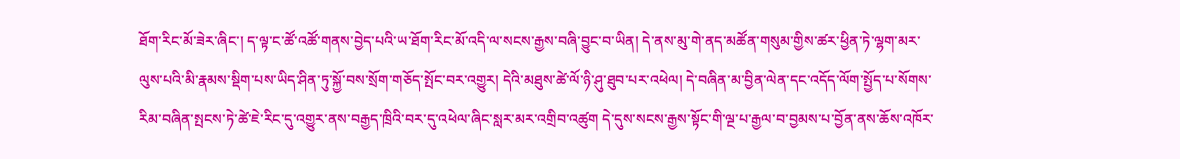ཐོག་རིང་མོ་ཟེར་ཞིང་། ད་ལྟ་ང་ཚོ་འཚོ་གནས་བྱེད་པའི་ཡ་ཐོག་རིང་མོ་འདི་ལ་སངས་རྒྱས་བཞི་བྱུང་བ་ཡིན། དེ་ནས་མུ་གེ་ནད་མཚོན་གསུམ་གྱིས་ཚར་ཕྱིན་ཏེ་ལྷག་མར་ལུས་པའི་མི་རྣམས་སྡིག་པས་ཡིད་ཤིན་ཏུ་སྐྱོ་བས་སྲོག་གཅོད་སྤོང་བར་འགྱུར། དེའི་མཐུས་ཚེ་ལོ་ཉི་ཤུ་ཐུབ་པར་འཕེལ། དེ་བཞིན་མ་བྱིན་ལེན་དང་འདོད་ལོག་སྤྱོད་པ་སོགས་རིམ་བཞིན་སྤངས་ཏེ་ཚེ་ཇེ་རིང་དུ་འགྱུར་ནས་བརྒྱད་ཁྲིའི་བར་དུ་འཕེལ་ཞིང་སླར་མར་འགྲིབ་འཚུག དེ་དུས་སངས་རྒྱས་སྟོང་གི་ལྔ་པ་རྒྱལ་བ་བྱམས་པ་བྱོན་ནས་ཆོས་འཁོར་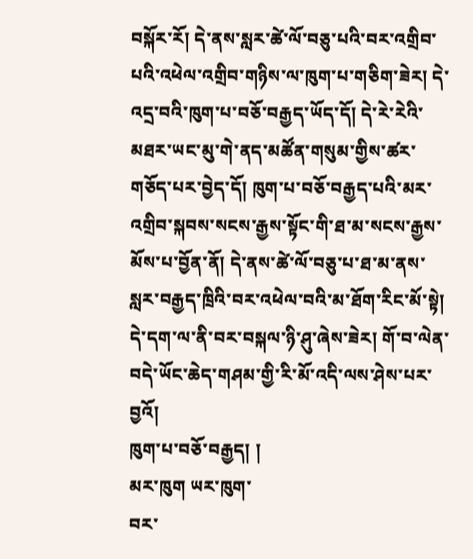བསྐོར་རོ། དེ་ནས་སླར་ཚེ་ལོ་བཅུ་པའི་བར་འགྲིབ་པའི་འཕེལ་འགྲིབ་གཉིས་ལ་ཁུག་པ་གཅིག་ཟེར། དེ་འདྲ་བའི་ཁུག་པ་བཅོ་བརྒྱད་ཡོད་དོ། དེ་རེ་རེའི་མཐར་ཡང་མུ་གེ་ནད་མཚོན་གསུམ་གྱིས་ཚར་གཅོད་པར་བྱེད་དོ། ཁུག་པ་བཅོ་བརྒྱད་པའི་མཪ་འགྲིབ་སྐབས་སངས་རྒྱས་སྟོང་གི་ཐ་མ་སངས་རྒྱས་མོས་པ་བྱོན་ནོ། དེ་ནས་ཚེ་ལོ་བཅུ་པ་ཐ་མ་ནས་སླར་བརྒྱད་ཁྲིའི་བར་འཕེལ་བའི་མ་ཐོག་རིང་མོ་སྟེ། དེ་དག་ལ་ནི་བར་བསྐལ་ཉི་ཤུ་ཞེས་ཟེར། གོ་བ་ལེན་བདེ་ཡོང་ཆེད་གཤམ་གྱི་རི་མོ་འདི་ལས་ཤེས་པར་བྱའོ།
ཁུག་པ་བཅོ་བརྒྱད། །
མར་ཁུག ཡར་ཁུག་
བར་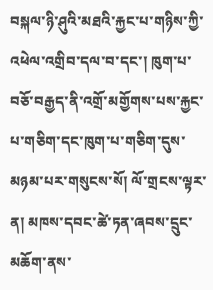བསྐལ་ཉི་ཤུའི་མཐའི་རྐྱང་པ་གཉིས་ཀྱི་འཕེལ་འགྲིབ་དལ་བ་དང་། ཁུག་པ་བཅོ་བརྒྱད་ནི་འགྲོ་མགྱོགས་པས་རྐྱང་པ་གཅིག་དང་ཁུག་པ་གཅིག་དུས་མཉམ་པར་གསུངས་སོ། ལོ་གྲངས་ལྟར་ན། མཁས་དབང་ཚེ་ཏན་ཞབས་དྲུང་མཆོག་ནས་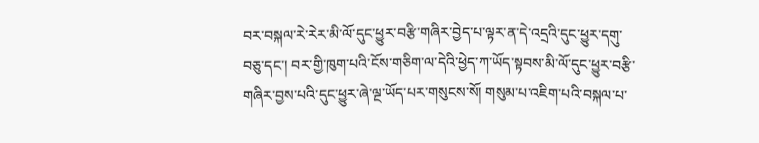བར་བསྐལ་རེ་རེར་མི་ལོ་དུང་ཕྱུཪ་བརྩི་གཞིར་བྱེད་པ་ལྟར་ན་དེ་འདྲའི་དུང་ཕྱུར་དགུ་བཅུ་དང་། བར་གྱི་ཁུག་པའི་ངོས་གཅིག་ལ་དེའི་ཕྱེད་ཀ་ཡོད་སྟབས་མི་ལོ་དུང་ཕྱུར་བརྩི་གཞིར་བྱས་པའི་དུང་ཕྱུཪ་ཞེ་ལྔ་ཡོད་པར་གསུངས་སོ། གསུམ་པ་འཇིག་པའི་བསྐལ་པ་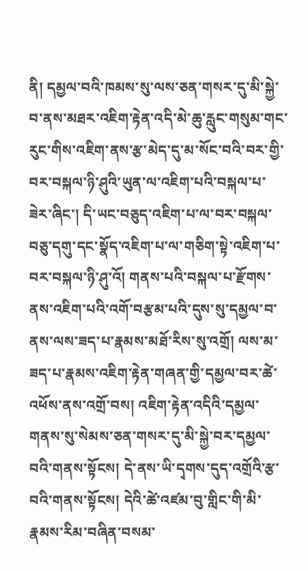ནི། དམྱལ་བའི་ཁམས་སུ་ལས་ཅན་གསར་དུ་མི་སྐྱེ་བ་ནས་མཐར་འཇིག་རྟེན་འདི་མེ་ཆུ་རླུང་གསུམ་གང་རུང་གིས་འཇིག་ནས་རྩ་མེད་དུ་མ་སོང་བའི་བར་གྱི་བར་བསྐལ་ཉི་ཤུའི་ཡུན་ལ་འཇིག་པའི་བསྐལ་པ་ཟེར་ཞིང་། དི་ཡང་བཅུད་འཇིག་པ་ལ་བར་བསྐལ་བཅུ་དགུ་དང་སྣོད་འཇིག་པ་ལ་གཅིག་སྟེ་འཇིག་པ་བར་བསྐལ་ཉི་ཤུ་འོ། གནས་པའི་བསྐལ་པ་རྫོགས་ནས་འཇིག་པའི་འགོ་བརྩམ་པའི་དུས་སུ་དམྱལ་བ་ནས་ལས་ཟད་པ་རྣམས་མཐོ་རིས་སུ་འགྲོ། ལས་མ་ཟད་པ་རྣམས་འཇིག་རྟེན་གཞན་གྱི་དམྱལ་བར་ཚེ་འཕོས་ནས་འགྲོ་བས། འཇིག་རྟེན་འདིའི་དམྱལ་གནས་སུ་སེམས་ཅན་གསར་དུ་མི་སྐྱེ་བར་དམྱལ་བའི་གནས་སྟོངས། དེ་ནས་ཡི་དྭགས་དུད་འགྲོའི་རྩ་བའི་གནས་སྟོངས། དེའི་ཚེ་འཛམ་བུ་གླིང་གི་མི་རྣམས་རིམ་བཞིན་བསམ་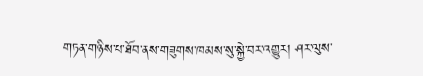གཏན་གཉིས་པ་ཐོབ་ནས་གཟུགས་ཁམས་སུ་སྐྱེ་བར་འགྱུར། ཤར་ལུས་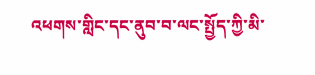འཕགས་གླིང་དང་ནུབ་བ་ལང་སྤྱོད་ཀྱི་མི་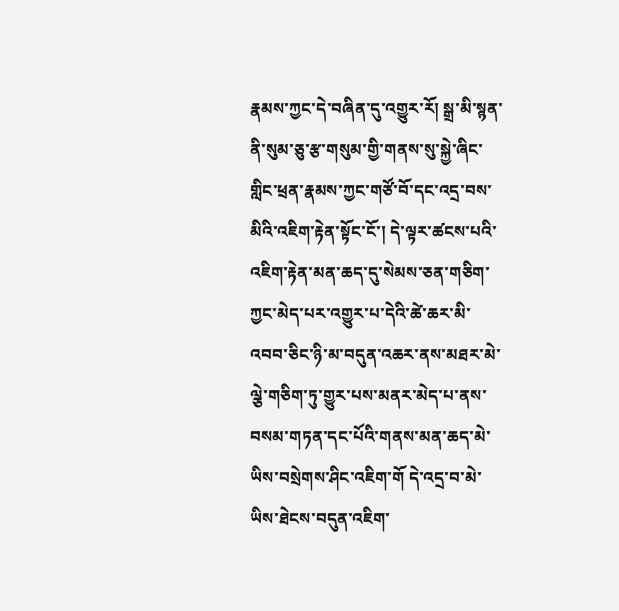རྣམས་ཀྱང་དེ་བཞིན་དུ་འགྱུར་རོ། སྒྲ་མི་སྙན་ནི་སུམ་ཅུ་རྩ་གསུམ་གྱི་གནས་སུ་སྐྱེ་ཞིང་གླིང་ཕྲན་རྣམས་ཀྱང་གཙོ་བོ་དང་འདྲ་བས་མིའི་འཇིག་རྟེན་སྟོང་ངོ་། དེ་ལྟར་ཚངས་པའི་འཇིག་རྟེན་མན་ཆད་དུ་སེམས་ཅན་གཅིག་ཀྱང་མེད་པར་འགྱུར་པ་དེའི་ཚེ་ཆར་མི་འབབ་ཅིང་ཉི་མ་བདུན་འཆར་ནས་མཐར་མེ་ལྕེ་གཅིག་ཏུ་གྱུར་པས་མནར་མེད་པ་ནས་བསམ་གཏན་དང་པོའི་གནས་མན་ཆད་མེ་ཡིས་བསྲེགས་ཤིང་འཇིག་གོ དེ་འདྲ་བ་མེ་ཡིས་ཐེངས་བདུན་འཇིག་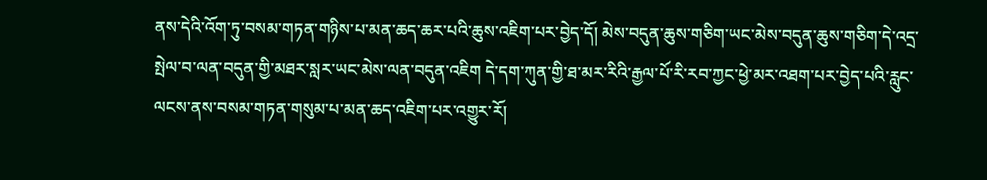ནས་དེའི་འོག་ཏུ་བསམ་གཏན་གཉིས་པ་མན་ཆད་ཆར་པའི་ཆུས་འཇིག་པར་བྱེད་དོ། མེས་བདུན་ཆུས་གཅིག་ཡང་མེས་བདུན་ཆུས་གཅིག་དེ་འདྲ་སྤེལ་བ་ལན་བདུན་གྱི་མཐར་སླར་ཡང་མེས་ལན་བདུན་འཇིག དེ་དག་ཀུན་གྱི་ཐ་མར་རིའི་རྒྱལ་པོ་ཪི་ཪབ་ཀྱང་ཕྱེ་མར་འཐག་པར་བྱེད་པའི་རླུང་ལངས་ནས་བསམ་གཏན་གསུམ་པ་མན་ཆད་འཇིག་པར་འགྱུར་རོ།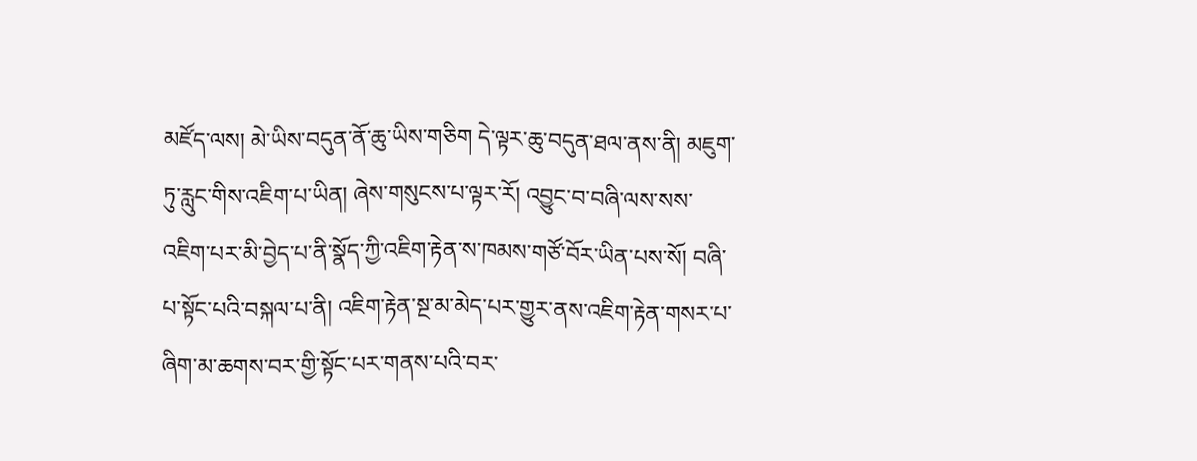མཛོད་ལས། མེ་ཡིས་བདུན་ནོ་ཆུ་ཡིས་གཅིག དེ་ལྟར་ཆུ་བདུན་ཐལ་ནས་ནི། མཇུག་ཏུ་རླུང་གིས་འཇིག་པ་ཡིན། ཞེས་གསུངས་པ་ལྟར་རོ། འབྱུང་བ་བཞི་ལས་སས་འཇིག་པར་མི་བྱེད་པ་ནི་སྣོད་ཀྱི་འཇིག་རྟེན་ས་ཁམས་གཙོ་བོར་ཡིན་པས་སོ། བཞི་པ་སྟོང་པའི་བསྐལ་པ་ནི། འཇིག་རྟེན་སྔ་མ་མེད་པར་གྱུར་ནས་འཇིག་རྟེན་གསར་པ་ཞིག་མ་ཆགས་བར་གྱི་སྟོང་པར་གནས་པའི་བར་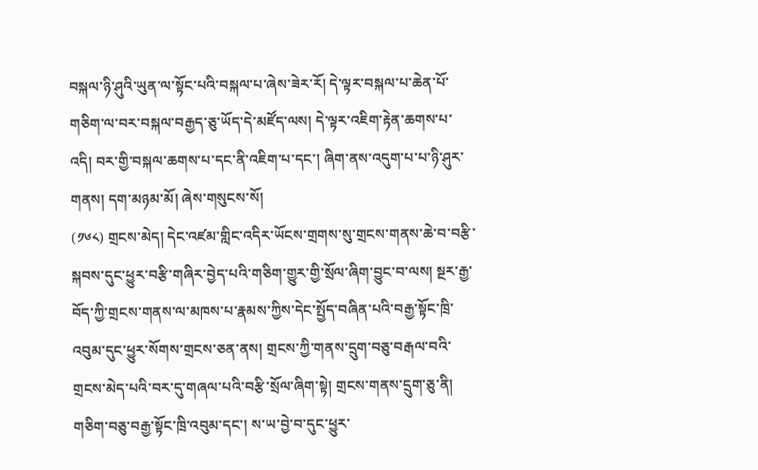བསྐལ་ཉི་ཤུའི་ཡུན་ལ་སྟོང་པའི་བསྐལ་པ་ཞེས་ཟེར་རོ། དེ་ལྟར་བསྐལ་པ་ཆེན་པོ་གཅིག་ལ་བར་བསྐལ་བརྒྱད་ཅུ་ཡོད་དེ་མཛོད་ལས། དེ་ལྟར་འཇིག་རྟེན་ཆགས་པ་འདི། བར་གྱི་བསྐལ་ཆགས་པ་དང་ནི་འཇིག་པ་དང་། ཞིག་ནས་འདུག་པ་པ་ཉི་ཤུར་གནས། དག་མཉམ་མོ། ཞེས་གསུངས་སོ།
(༡༦༨) གྲངས་མེད། དེང་འཛམ་གླིང་འདིར་ཡོངས་གྲགས་སུ་གྲངས་གནས་ཆེ་བ་བརྩི་སྐབས་དུང་ཕྱུར་བརྩི་གཞིར་བྱེད་པའི་གཅིག་གྱུར་གྱི་སྲོལ་ཞིག་བྱུང་བ་ལས། སྔར་རྒྱ་བོད་ཀྱི་གྲངས་གནས་ལ་མཁས་པ་རྣམས་ཀྱིས་དེང་སྤྱོད་བཞིན་པའི་བརྒྱ་སྟོང་ཁྲི་འབུམ་དུང་ཕྱུཪ་སོགས་གྲངས་ཅན་ནས། གྲངས་ཀྱི་གནས་དྲུག་བཅུ་བརྒལ་བའི་གྲངས་མེད་པའི་བར་དུ་གཞལ་པའི་བརྩི་སྲོལ་ཞིག་སྟེ། གྲངས་གནས་དྲུག་ཅུ་ནི། གཅིག་བཅུ་བརྒྱ་སྟོང་ཁྲི་འབུམ་དང་། ས་ཡ་བྱེ་བ་དུང་ཕྱུར་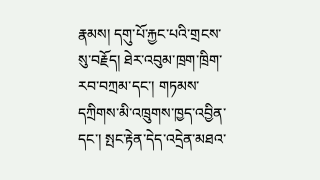རྣམས། དགུ་པོ་རྐྱང་པའི་གྲངས་སུ་བརྗོད། ཐེར་འབུམ་ཁྲག་ཁྲིག་རབ་བཀྲམ་དང་། གཏམས་དཀྲིགས་མི་འཁྲུགས་ཁྱད་འབྱིན་དང་། སྤང་རྟེན་དེད་འདྲེན་མཐའ་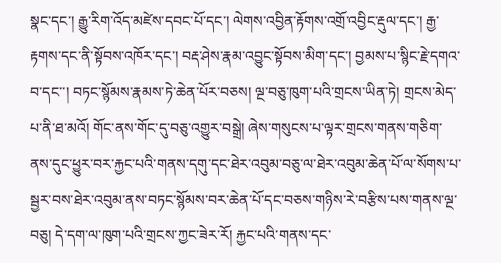སྣང་དང་། རྒྱུ་རིག་འོད་མཛེས་དབང་པོ་དང་། ལེགས་འབྱིན་རྟོགས་འགྲོ་འབྱིང་རྡུལ་དང་། རྒྱ་རྟགས་དང་ནི་སྟོབས་འཁོར་དང་། བརྡ་ཤེས་རྣམ་འབྱུང་སྟོབས་མིག་དང་། བྱམས་པ་སྙིང་རྗེ་དགའ་བ་དང་་། བཏང་སྙོམས་རྣམས་ཏེ་ཆེན་པོར་བཅས། ལྔ་བཅུ་ཁུག་པའི་གྲངས་ཡིན་ཏེ། གྲངས་མེད་པ་ནི་ཐ་མའོ། གོང་ནས་གོང་དུ་བཅུ་འགྱུར་བསྒྲེ། ཞེས་གསུངས་པ་ལྟར་གྲངས་གནས་གཅིག་ནས་དུང་ཕྱུར་བར་རྐྱང་པའི་གནས་དགུ་དང་ཐེར་འབུམ་བཅུ་ལ་ཐེཪ་འབུམ་ཆེན་པོ་ལ་སོགས་པ་སྦྱར་བས་ཐེཪ་འབུམ་ནས་བཏང་སྙོམས་བར་ཆེན་པོ་དང་བཅས་གཉིས་རེ་བརྩིས་པས་གནས་ལྔ་བཅུ། དེ་དག་ལ་ཁུག་པའི་གྲངས་ཀྱང་ཟེར་རོ། རྐྱང་པའི་གནས་དང་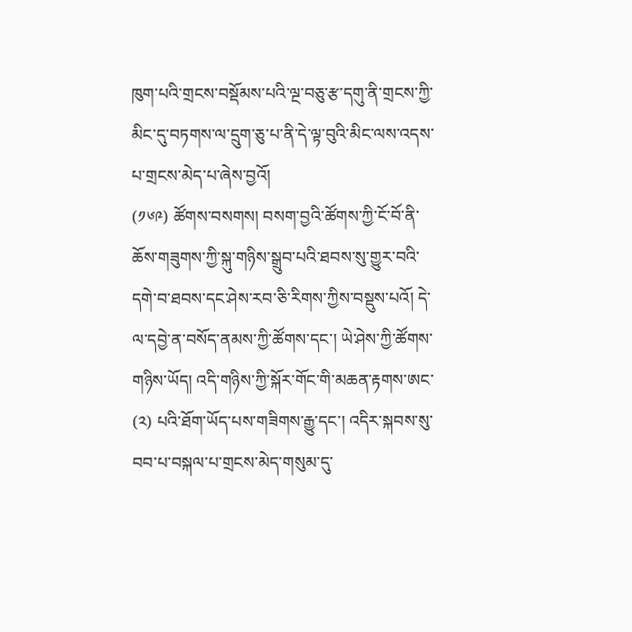ཁུག་པའི་གྲངས་བསྡོམས་པའི་ལྔ་བཅུ་རྩ་དགུ་ནི་གྲངས་ཀྱི་མིང་དུ་བཏགས་ལ་དྲུག་ཅུ་པ་ནི་དེ་ལྟ་བུའི་མིང་ལས་འདས་པ་གྲངས་མེད་པ་ཞེས་བྱའོ།
(༡༦༩) ཚོགས་བསགས། བསག་བྱའི་ཚོགས་ཀྱི་ངོ་བོ་ནི་ཆོས་གཟུགས་ཀྱི་སྐུ་གཉིས་སྒྲུབ་པའི་ཐབས་སུ་གྱུར་བའི་དགེ་བ་ཐབས་དང་ཤེས་རབ་ཅི་རིགས་ཀྱིས་བསྡུས་པའོ། དེ་ལ་དབྱེ་ན་བསོད་ནམས་ཀྱི་ཚོགས་དང་། ཡེ་ཤེས་ཀྱི་ཚོགས་གཉིས་ཡོད། འདི་གཉིས་ཀྱི་སྐོར་གོང་གི་མཆན་རྟགས་ཨང་ (༢) པའི་ཐོག་ཡོད་པས་གཟིགས་རྒྱུ་དང་། འདིར་སྐབས་སུ་བབ་པ་བསྐལ་པ་གྲངས་མེད་གསུམ་དུ་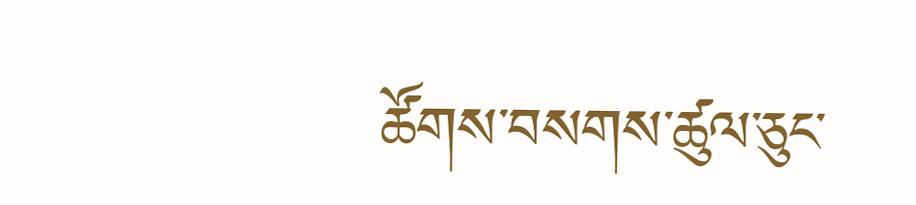ཚོགས་བསགས་ཚུལ་ཅུང་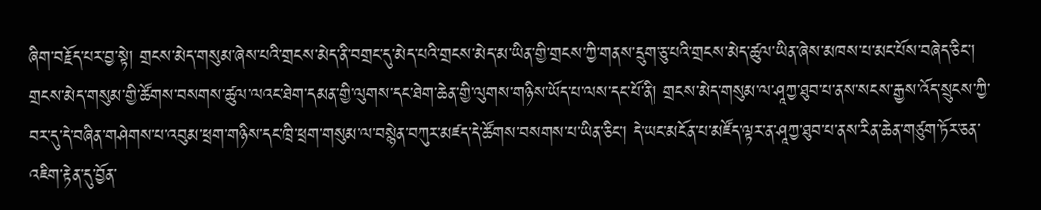ཞིག་བརྗོད་པར་བྱ་སྟེ། གྲངས་མེད་གསུམ་ཞེས་པའི་གྲངས་མེད་ནི་བགྲང་དུ་མེད་པའི་གྲངས་མེད་མ་ཡིན་གྱི་གྲངས་ཀྱི་གནས་དྲུག་ཅུ་པའི་གྲངས་མེད་ཚུལ་ཡིན་ཞེས་མཁས་པ་མང་པོས་བཞེད་ཅིང་། གྲངས་མེད་གསུམ་གྱི་ཚོགས་བསགས་ཚུལ་ལའང་ཐེག་དམན་གྱི་ལུགས་དང་ཐེག་ཆེན་གྱི་ལུགས་གཉིས་ཡོད་པ་ལས་དང་པོ་ནི། གྲངས་མེད་གསུམ་ལ་ཤཱཀྱ་ཐུབ་པ་ནས་སངས་རྒྱས་འོད་སྲུངས་ཀྱི་བར་དུ་དེ་བཞིན་གཤེགས་པ་འབུམ་ཕྲག་གཉིས་དང་ཁྲི་ཕྲག་གསུམ་ལ་བསྙེན་བཀུར་མཛད་དེ་ཚོགས་བསགས་པ་ཡིན་ཅིང་། དེ་ཡང་མངོན་པ་མཛོད་ལྟར་ན་ཤཱཀྱ་ཐུབ་པ་ནས་རིན་ཆེན་གཙུག་ཏོར་ཅན་འཇིག་རྟེན་དུ་བྱོན་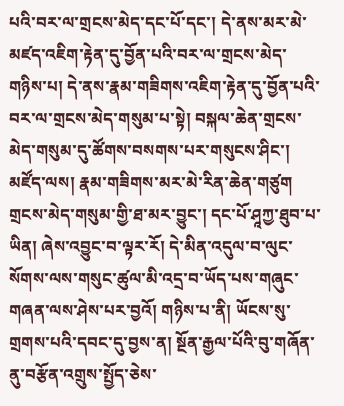པའི་བར་ལ་གྲངས་མེད་དང་པོ་དང་། དེ་ནས་མར་མེ་མཛད་འཇིག་རྟེན་དུ་བྱོན་པའི་བར་ལ་གྲངས་མེད་གཉིས་པ། དེ་ནས་རྣམ་གཟིགས་འཇིག་རྟེན་དུ་བྱོན་པའི་བར་ལ་གྲངས་མེད་གསུམ་པ་སྟེ། བསྐལ་ཆེན་གྲངས་མེད་གསུམ་དུ་ཚོགས་བསགས་པར་གསུངས་ཤིང་། མཛོད་ལས། རྣམ་གཟིགས་མར་མེ་ཪིན་ཆེན་གཙུག གྲངས་མེད་གསུམ་གྱི་ཐ་མར་བྱུང་། དང་པོ་ཤཱཀྱ་ཐུབ་པ་ཡིན། ཞེས་འབྱུང་བ་ལྟར་རོ། དེ་མིན་འདུལ་བ་ལུང་སོགས་ལས་གསུང་ཚུལ་མི་འདྲ་བ་ཡོད་པས་གཞུང་གཞན་ལས་ཤེས་པར་བྱའོ། གཉིས་པ་ནི། ཡོངས་སུ་གྲགས་པའི་དབང་དུ་བྱས་ན། སྔོན་རྒྱལ་པོའི་བུ་གཞོན་ནུ་བརྩོན་འགྲུས་སྤྱོད་ཅེས་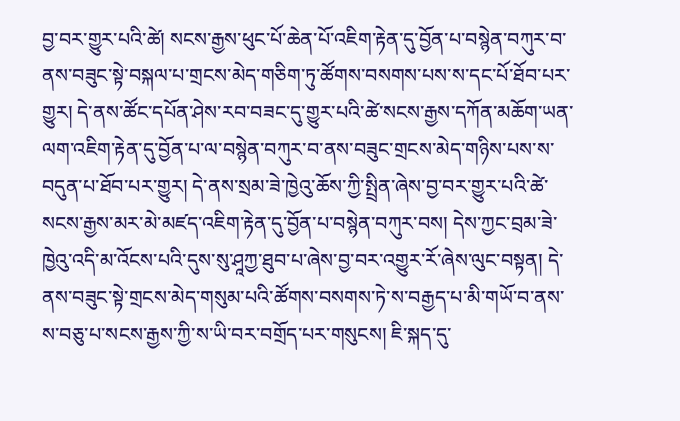བྱ་བར་གྱུར་པའི་ཚེ། སངས་རྒྱས་ཕུང་པོ་ཆེན་པོ་འཇིག་རྟེན་དུ་བྱོན་པ་བསྙེན་བཀུར་བ་ནས་བཟུང་སྟེ་བསྐལ་པ་གྲངས་མེད་གཅིག་ཏུ་ཚོགས་བསགས་པས་ས་དང་པོ་ཐོབ་པར་གྱུར། དེ་ནས་ཚོང་དཔོན་ཤེས་ཪབ་བཟང་དུ་གྱུར་པའི་ཚེ་སངས་རྒྱས་དཀོན་མཆོག་ཡན་ལག་འཇིག་རྟེན་དུ་བྱོན་པ་ལ་བསྙེན་བཀུར་བ་ནས་བཟུང་གྲངས་མེད་གཉིས་པས་ས་བདུན་པ་ཐོབ་པར་གྱུར། དེ་ནས་སྲམ་ཟེ་ཁྱེའུ་ཆོས་ཀྱི་སྤྲིན་ཞེས་བྱ་བར་གྱུར་པའི་ཚེ་སངས་རྒྱས་མར་མེ་མཛད་འཇིག་རྟེན་དུ་བྱོན་པ་བསྙེན་བཀུར་བས། དེས་ཀྱང་བྲམ་ཟེ་ཁྱེའུ་འདི་མ་འོངས་པའི་དུས་སུ་ཤཱཀྱ་ཐུབ་པ་ཞེས་བྱ་བར་འགྱུར་རོ་ཞེས་ལུང་བསྟན། དེ་ནས་བཟུང་སྟེ་གྲངས་མེད་གསུམ་པའི་ཚོགས་བསགས་ཏེ་ས་བརྒྱད་པ་མི་གཡོ་བ་ནས་ས་བཅུ་པ་སངས་རྒྱས་ཀྱི་ས་ཡི་བར་བགྲོད་པར་གསུངས། ཇི་སྐད་དུ་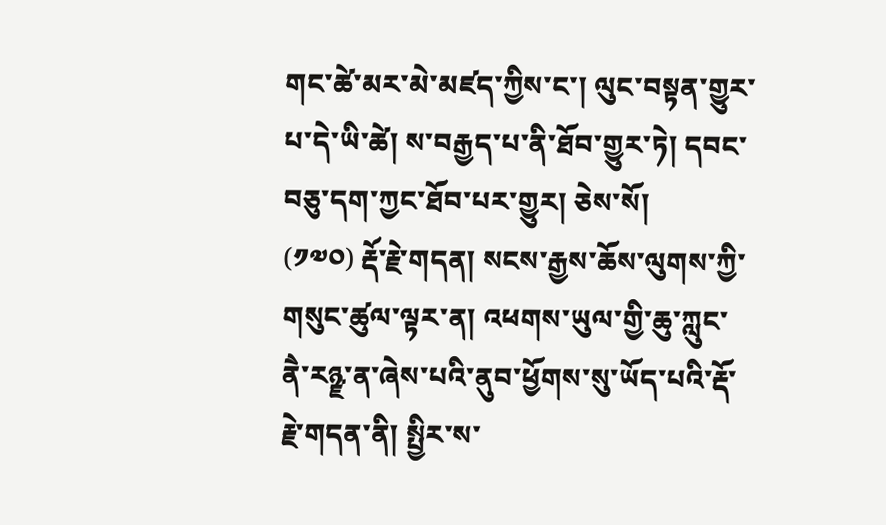གང་ཚེ་མར་མེ་མཛད་ཀྱིས་ང་། ལུང་བསྟན་གྱུར་པ་དེ་ཡི་ཚེ། ས་བརྒྱད་པ་ནི་ཐོབ་གྱུར་ཏེ། དབང་བཅུ་དག་ཀྱང་ཐོབ་པར་གྱུར། ཅེས་སོ།
(༡༧༠) རྡོ་རྗེ་གདན། སངས་རྒྱས་ཆོས་ལུགས་ཀྱི་གསུང་ཚུལ་ལྟར་ན། འཕགས་ཡུལ་གྱི་ཆུ་ཀླུང་ནཻ་རཉྫ་ན་ཞེས་པའི་ནུབ་ཕྱོགས་སུ་ཡོད་པའི་རྡོ་རྗེ་གདན་ནི། སྤྱིར་ས་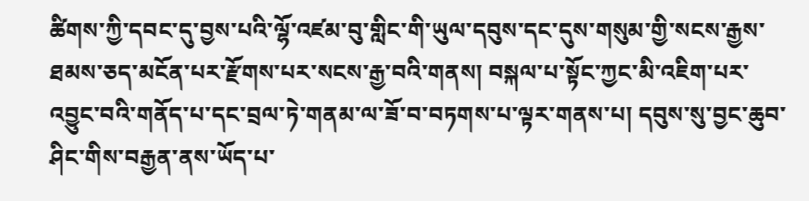ཚིགས་ཀྱི་དབང་དུ་བྱས་པའི་ལྷོ་འཛམ་བུ་གླིང་གི་ཡུལ་དབུས་དང་དུས་གསུམ་གྱི་སངས་རྒྱས་ཐམས་ཅད་མངོན་པར་རྫོགས་པར་སངས་རྒྱ་བའི་གནས། བསྐལ་པ་སྟོང་ཀྱང་མི་འཇིག་པར་འབྱུང་བའི་གནོད་པ་དང་བྲལ་ཏེ་གནམ་ལ་ཟོ་བ་བཏགས་པ་ལྟར་གནས་པ། དབུས་སུ་བྱང་ཆུབ་ཤིང་གིས་བརྒྱན་ནས་ཡོད་པ་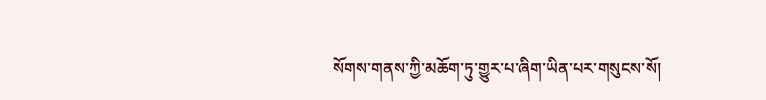སོགས་གནས་ཀྱི་མཆོག་ཏུ་གྱུར་པ་ཞིག་ཡིན་པར་གསུངས་སོ།